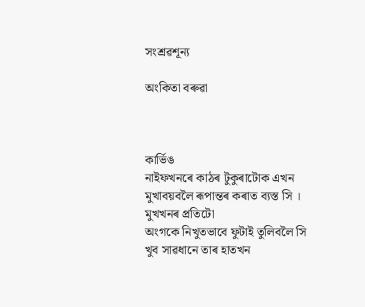সংশ্ৰৱশূন্য

অংকিতা বৰুৱা



কাৰ্ভিঙ
নাইফখনৰে কাঠৰ টুকুৰাটোক এখন মুখাবয়বলৈ ৰূপান্তৰ কৰাত ব্যস্ত সি । মুখখনৰ প্ৰতিটো
অংগকে নিখুতভাবে ফুটাই তুলিবলৈ সি খুব সাৱধানে তাৰ হাতখন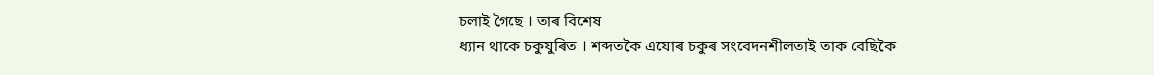চলাই গৈছে । তাৰ বিশেষ
ধ্যান থাকে চকুযুৰিত । শব্দতকৈ এযোৰ চকুৰ সংবেদনশীলতাই তাক বেছিকৈ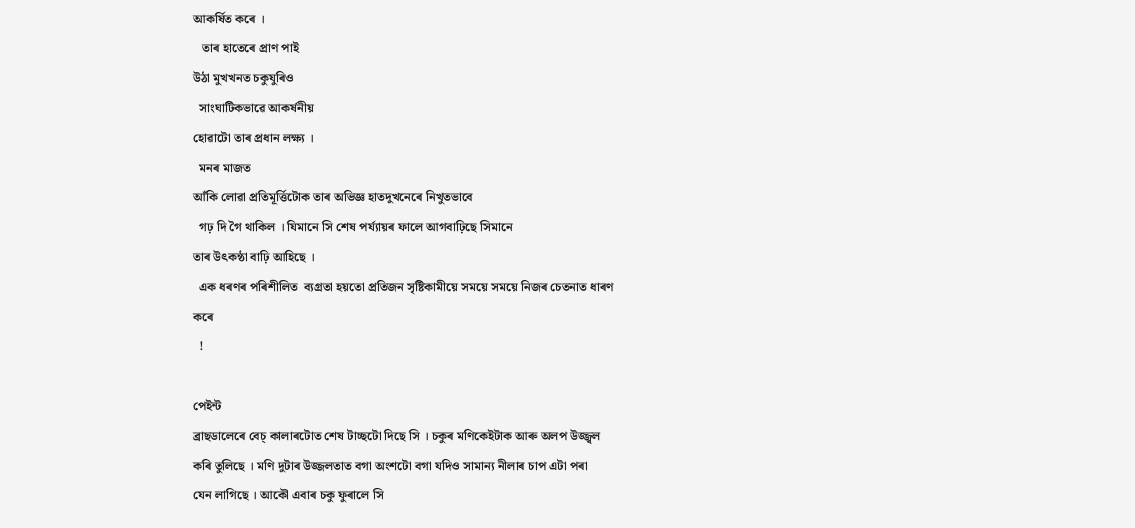আকৰ্ষিত কৰে ।
   তাৰ হাতেৰে প্ৰাণ পাই
উঠা মুখখনত চকুযুৰিও
  সাংঘাটিকভাৱে আকৰ্ষনীয়
হোৱাটো তাৰ প্ৰধান লক্ষ্য ।
  মনৰ মাজত
আঁকি লোৱা প্ৰতিমূৰ্ত্তিটোক তাৰ অভিজ্ঞ হাতদুখনেৰে নিখুতভাবে
  গঢ় দি গৈ থাকিল । যিমানে সি শেষ পৰ্য্যায়ৰ ফালে আগবাঢ়িছে সিমানে
তাৰ উৎকন্ঠা বাঢ়ি আহিছে ।
  এক ধৰণৰ পৰিশীলিত  ব্যগ্ৰতা হয়তো প্ৰতিজন সৃষ্টিকামীয়ে সময়ে সময়ে নিজৰ চেতনাত ধাৰণ
কৰে
  !

পেইন্ট
ব্ৰাছডালেৰে বেচ্ কালাৰটোত শেষ টাচ্ছটো দিছে সি । চকুৰ মণিকেইটাক আৰু অলপ উজ্জ্বল
কৰি তুলিছে । মণি দুটাৰ উজ্জলতাত বগা অংশটো বগা যদিও সামান্য নীলাৰ চাপ এটা পৰা
যেন লাগিছে । আকৌ এবাৰ চকু ফুৰালে সি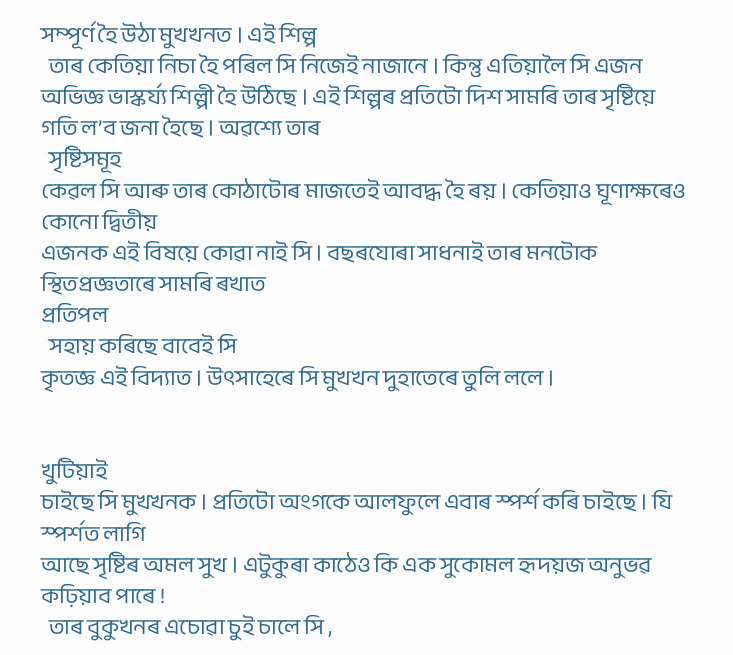সম্পূৰ্ণ হৈ উঠা মুখখনত । এই শিল্প
  তাৰ কেতিয়া নিচা হৈ পৰিল সি নিজেই নাজানে । কিন্তু এতিয়ালৈ সি এজন
অভিজ্ঞ ভাস্কৰ্য্য শিল্পী হৈ উঠিছে । এই শিল্পৰ প্ৰতিটো দিশ সামৰি তাৰ সৃষ্টিয়ে
গতি ল’ব জনা হৈছে । অৱশ্যে তাৰ
  সৃষ্টিসমূহ
কেৱল সি আৰু তাৰ কোঠাটোৰ মাজতেই আবদ্ধ হৈ ৰয় । কেতিয়াও ঘূণাক্ষৰেও কোনো দ্বিতীয়
এজনক এই বিষয়ে কোৱা নাই সি । বছৰযোৰা সাধনাই তাৰ মনটোক স্থিতপ্ৰজ্ঞতাৰে সামৰি ৰখাত
প্ৰতিপল
  সহায় কৰিছে বাবেই সি
কৃতজ্ঞ এই বিদ্যাত । উৎসাহেৰে সি মুখখন দুহাতেৰে তুলি ললে ।


খুটিয়াই
চাইছে সি মুখখনক । প্ৰতিটো অংগকে আলফুলে এবাৰ স্পৰ্শ কৰি চাইছে । যি স্পৰ্শত লাগি
আছে সৃষ্টিৰ অমল সুখ । এটুকুৰা কাঠেও কি এক সুকোমল হৃদয়জ অনুভৱ কঢ়িয়াব পাৰে !
  তাৰ বুকুখনৰ এচোৱা চুই চালে সি ,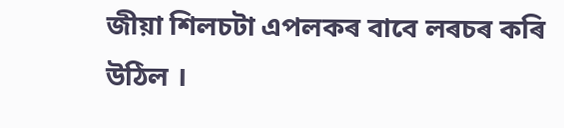জীয়া শিলচটা এপলকৰ বাবে লৰচৰ কৰি
উঠিল ।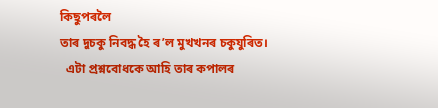কিছুপৰলৈ
তাৰ দুচকু নিবদ্ধ হৈ ৰ’ল মুখখনৰ চকুযুৰিত।
  এটা প্ৰশ্নবোধকে আহি তাৰ কপালৰ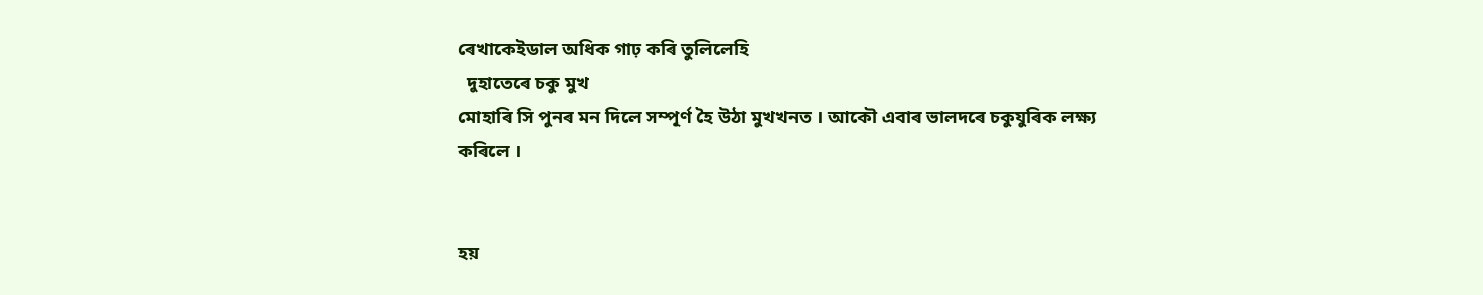ৰেখাকেইডাল অধিক গাঢ় কৰি তুলিলেহি
  দুহাতেৰে চকু মুখ
মোহাৰি সি পুনৰ মন দিলে সম্পূৰ্ণ হৈ উঠা মুখখনত । আকৌ এবাৰ ভালদৰে চকুযুৰিক লক্ষ্য
কৰিলে ।


হয়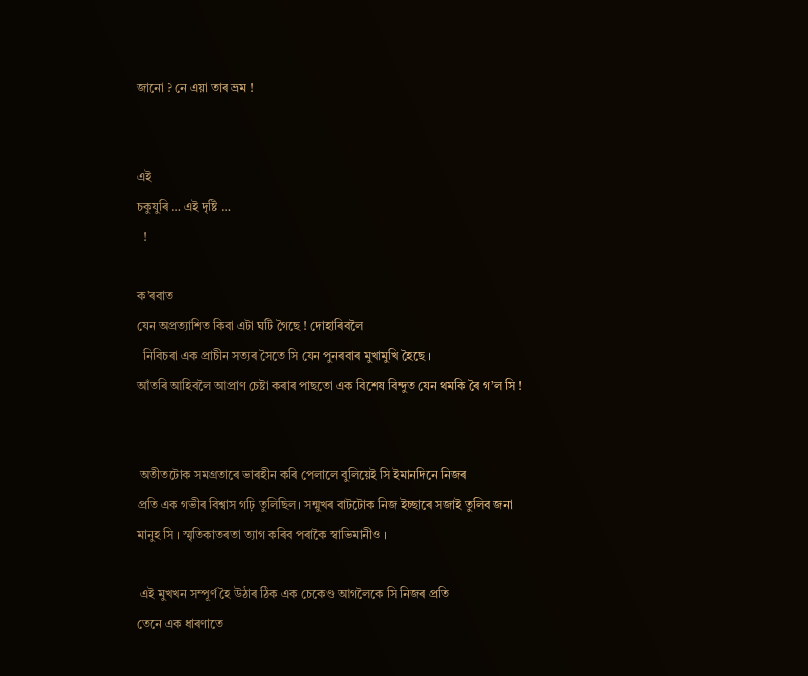জানো ? নে এয়া তাৰ ভ্ৰম !


এই
চকুযুৰি … এই দৃষ্টি …
  !

ক’ৰবাত
যেন অপ্ৰত্যাশিত কিবা এটা ঘটি গৈছে ! দোহাৰিবলৈ
  নিবিচৰা এক প্ৰাচীন সত্যৰ সৈতে সি যেন পুনৰবাৰ মুখামুখি হৈছে ।
আঁতৰি আহিবলৈ আপ্ৰাণ চেষ্টা কৰাৰ পাছতো এক বিশেষ বিন্দুত যেন থমকি ৰৈ গ’ল সি !


 অতীতটোক সমগ্ৰতাৰে ভাৰহীন কৰি পেলালে বুলিয়েই সি ইমানদিনে নিজৰ
প্ৰতি এক গভীৰ বিশ্বাস গঢ়ি তুলিছিল। সন্মুখৰ বাটটোক নিজ ইচ্ছাৰে সজাই তুলিব জনা
মানুহ সি । স্মৃতিকাতৰতা ত্যাগ কৰিব পৰাকৈ স্বাভিমানীও ।

 এই মুখখন সম্পূৰ্ণ হৈ উঠাৰ ঠিক এক চেকেণ্ড আগলৈকে সি নিজৰ প্ৰতি
তেনে এক ধাৰণাতে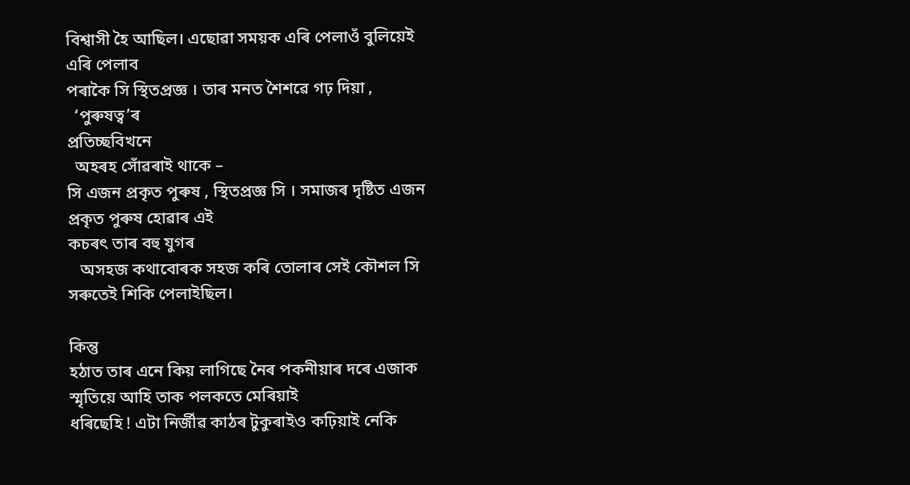বিশ্বাসী হৈ আছিল। এছোৱা সময়ক এৰি পেলাওঁ বুলিয়েই এৰি পেলাব
পৰাকৈ সি স্থিতপ্ৰজ্ঞ । তাৰ মনত শৈশৱে গঢ় দিয়া ,
  ‘পুৰুষত্ব’ৰ
প্ৰতিচ্ছবিখনে
  অহৰহ সোঁৱৰাই থাকে –
সি এজন প্ৰকৃত পুৰুষ , স্থিতপ্ৰজ্ঞ সি । সমাজৰ দৃষ্টিত এজন প্ৰকৃত পুৰুষ হোৱাৰ এই
কচৰৎ তাৰ বহু যুগৰ
   অসহজ কথাবোৰক সহজ কৰি তোলাৰ সেই কৌশল সি সৰুতেই শিকি পেলাইছিল।

কিন্তু
হঠাত তাৰ এনে কিয় লাগিছে নৈৰ পকনীয়াৰ দৰে এজাক স্মৃতিয়ে আহি তাক পলকতে মেৰিয়াই
ধৰিছেহি ! এটা নিৰ্জীৱ কাঠৰ টুকুৰাইও কঢ়িয়াই নেকি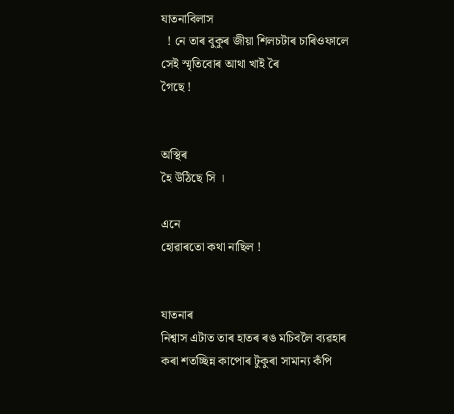যাতনাবিলাস
  ! নে তাৰ বুকুৰ জীয়া শিলচটাৰ চাৰিওফালে সেই স্মৃতিবোৰ আথা খাই ৰৈ
গৈছে !


অস্থিৰ
হৈ উঠিছে সি ।

এনে
হোৱাৰতো কথা নাছিল !


যাতনাৰ
নিশ্বাস এটাত তাৰ হাতৰ ৰঙ মচিবলৈ ব্যৱহাৰ কৰা শতচ্ছিন্ন কাপোৰ টুকুৰা সামান্য কঁপি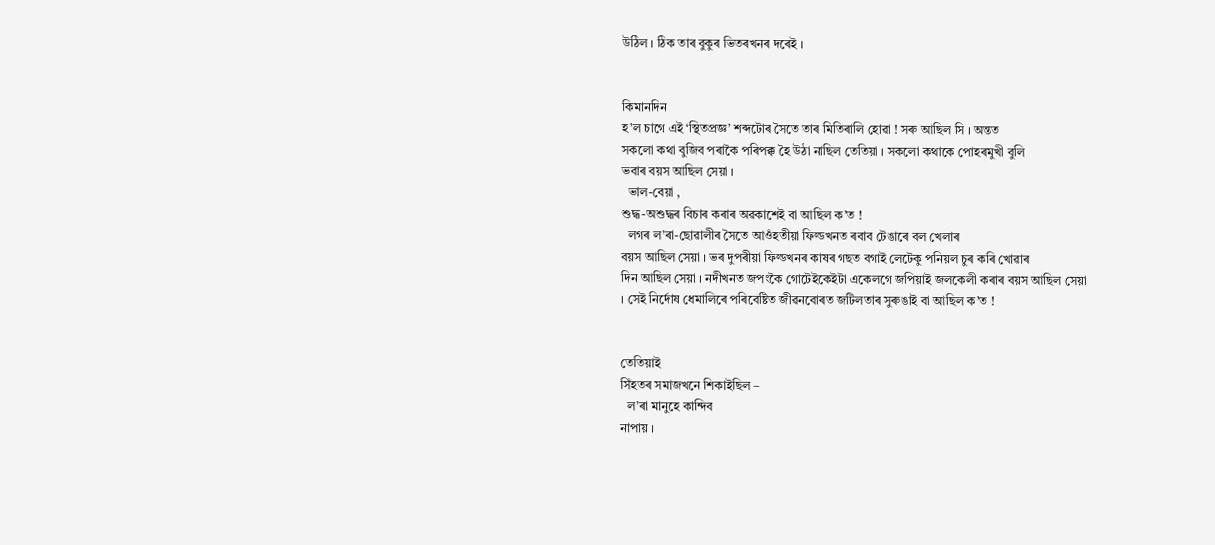উঠিল । ঠিক তাৰ বুকুৰ ভিতৰখনৰ দৰেই ।


কিমানদিন
হ’ল চাগে এই ‘স্থিতপ্ৰজ্ঞ’ শব্দটোৰ সৈতে তাৰ মিতিৰালি হোৱা ! সৰু আছিল সি । অন্তত
সকলো কথা বুজিব পৰাকৈ পৰিপক্ক হৈ উঠা নাছিল তেতিয়া । সকলো কথাকে পোহৰমুখী বুলি
ভবাৰ বয়স আছিল সেয়া ।
  ভাল-বেয়া ,
শুদ্ধ-অশুদ্ধৰ বিচাৰ কৰাৰ অৱকাশেই বা আছিল ক’ত !
  লগৰ ল’ৰা-ছোৱালীৰ সৈতে আওঁহতীয়া ফিল্ডখনত ৰবাব টেঙাৰে বল খেলাৰ
বয়স আছিল সেয়া । ভৰ দুপৰীয়া ফিল্ডখনৰ কাষৰ গছত বগাই লেটেকু পনিয়ল চুৰ কৰি খোৱাৰ
দিন আছিল সেয়া । নদীখনত জপংকৈ গোটেইকেইটা একেলগে জপিয়াই জলকেলী কৰাৰ বয়স আছিল সেয়া
। সেই নিৰ্দোষ ধেমালিৰে পৰিবেষ্টিত জীৱনবোৰত জটিলতাৰ সুৰুঙাই বা আছিল ক’ত !


তেতিয়াই
সিঁহতৰ সমাজখনে শিকাইছিল –
  ল’ৰা মানুহে কান্দিব
নাপায় ।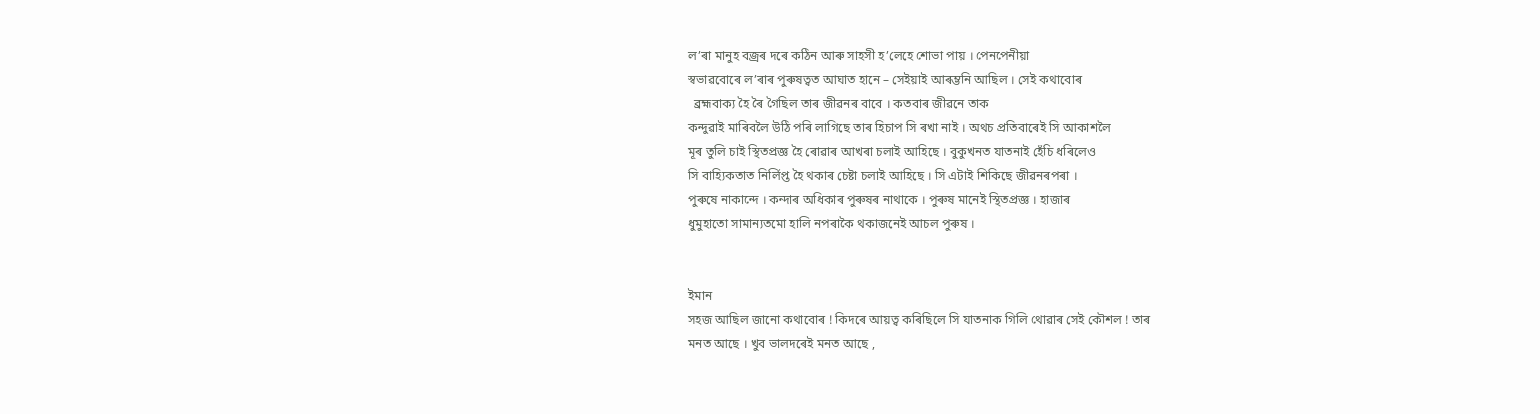ল’ৰা মানুহ বজ্ৰৰ দৰে কঠিন আৰু সাহসী হ’লেহে শোভা পায় । পেনপেনীয়া
স্বভাৱবোৰে ল’ৰাৰ পুৰুষত্বত আঘাত হানে – সেইয়াই আৰম্ভনি আছিল । সেই কথাবোৰ
  ব্ৰহ্মবাক্য হৈ ৰৈ গৈছিল তাৰ জীৱনৰ বাবে । কতবাৰ জীৱনে তাক
কন্দুৱাই মাৰিবলৈ উঠি পৰি লাগিছে তাৰ হিচাপ সি ৰখা নাই । অথচ প্ৰতিবাৰেই সি আকাশলৈ
মূৰ তুলি চাই স্থিতপ্ৰজ্ঞ হৈ ৰোৱাৰ আখৰা চলাই আহিছে । বুকুখনত যাতনাই হেঁচি ধৰিলেও
সি বাহ্যিকতাত নিৰ্লিপ্ত হৈ থকাৰ চেষ্টা চলাই আহিছে । সি এটাই শিকিছে জীৱনৰপৰা ।
পুৰুষে নাকান্দে । কন্দাৰ অধিকাৰ পুৰুষৰ নাথাকে । পুৰুষ মানেই স্থিতপ্ৰজ্ঞ । হাজাৰ
ধুমুহাতো সামান্যতমো হালি নপৰাকৈ থকাজনেই আচল পুৰুষ ।


ইমান
সহজ আছিল জানো কথাবোৰ ! কিদৰে আয়ত্ব কৰিছিলে সি যাতনাক গিলি থোৱাৰ সেই কৌশল ! তাৰ
মনত আছে । খুব ভালদৰেই মনত আছে ,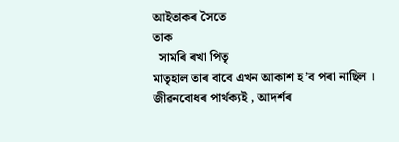আইতাকৰ সৈতে
তাক
  সামৰি ৰখা পিতৃ
মাতৃহাল তাৰ বাবে এখন আকাশ হ’ব পৰা নাছিল । জীৱনবোধৰ পাৰ্থক্যই , আদৰ্শৰ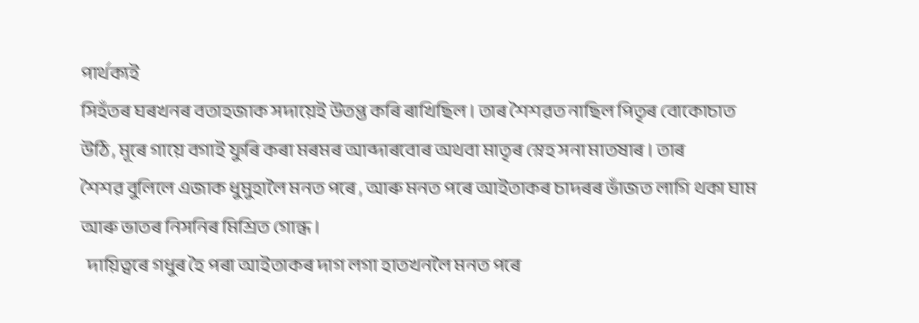পাৰ্থক্যই
সিহঁতৰ ঘৰখনৰ বতাহজাক সদায়েই উতপ্ত কৰি ৰাখিছিল । তাৰ শৈশৱত নাছিল পিতৃৰ বোকোচাত
উঠি , মূৰে গায়ে বগাই ফুৰি কৰা মৰমৰ আব্দাৰবোৰ অথবা মাতৃৰ স্নেহ সনা মাতষাৰ । তাৰ
শৈশৱ বুলিলে এজাক ধুমুহালৈ মনত পৰে , আৰু মনত পৰে আইতাকৰ চাদৰৰ ভাঁজত লাগি থকা ঘাম
আৰু ভাতৰ নিসনিৰ মিশ্ৰিত গোন্ধ ।
  দায়িত্বৰে গধুৰ হৈ পৰা আইতাকৰ দাগ লগা হাতখনলৈ মনত পৰে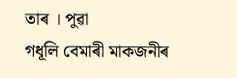তাৰ । পুৱা
গধূলি বেমাৰী মাকজনীৰ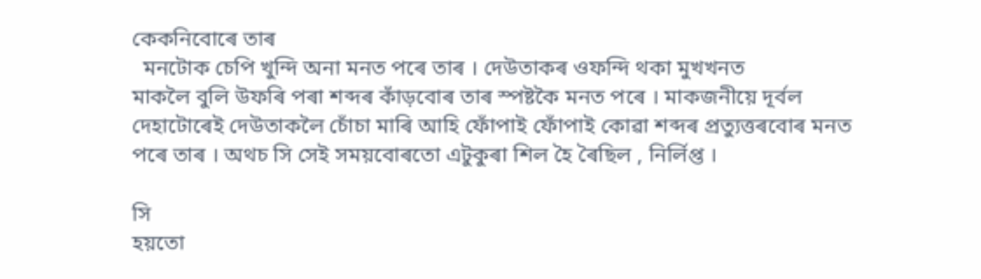কেকনিবোৰে তাৰ
  মনটোক চেপি খুন্দি অনা মনত পৰে তাৰ । দেউতাকৰ ওফন্দি থকা মুখখনত
মাকলৈ বুলি উফৰি পৰা শব্দৰ কাঁড়বোৰ তাৰ স্পষ্টকৈ মনত পৰে । মাকজনীয়ে দূৰ্বল
দেহাটোৰেই দেউতাকলৈ চোঁচা মাৰি আহি ফোঁপাই ফোঁপাই কোৱা শব্দৰ প্ৰত্যুত্তৰবোৰ মনত
পৰে তাৰ । অথচ সি সেই সময়বোৰতো এটুকুৰা শিল হৈ ৰৈছিল , নিৰ্লিপ্ত ।

সি
হয়তো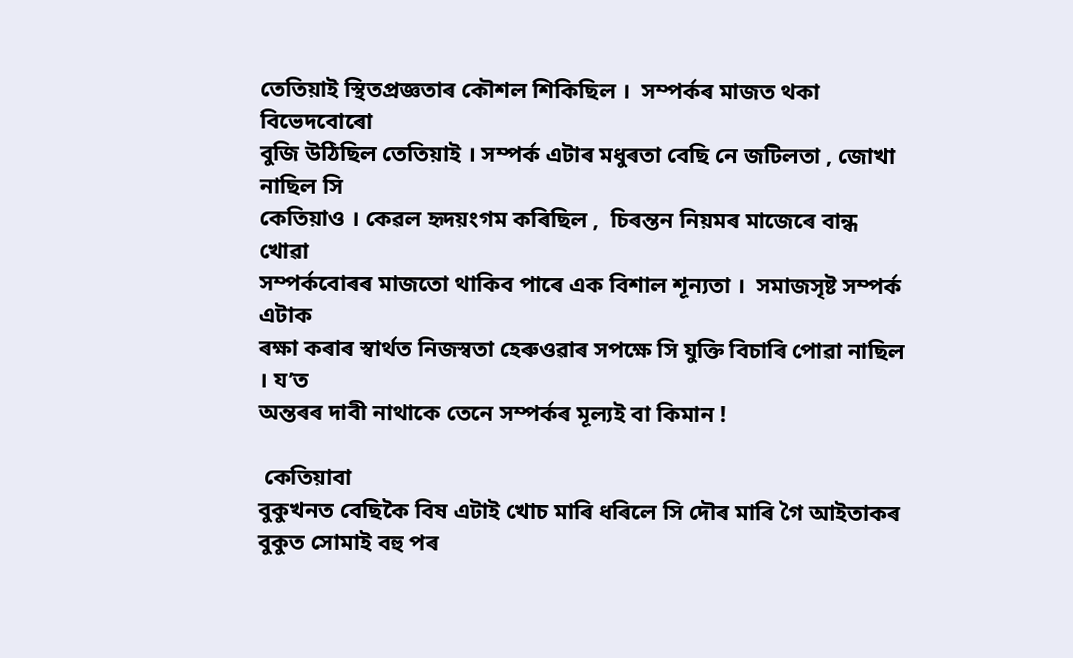তেতিয়াই স্থিতপ্ৰজ্ঞতাৰ কৌশল শিকিছিল ।  সম্পৰ্কৰ মাজত থকা বিভেদবোৰো
বুজি উঠিছিল তেতিয়াই । সম্পৰ্ক এটাৰ মধুৰতা বেছি নে জটিলতা , জোখা নাছিল সি
কেতিয়াও । কেৱল হৃদয়ংগম কৰিছিল ,  চিৰন্তন নিয়মৰ মাজেৰে বান্ধ খোৱা
সম্পৰ্কবোৰৰ মাজতো থাকিব পাৰে এক বিশাল শূন্যতা ।  সমাজসৃষ্ট সম্পৰ্ক এটাক
ৰক্ষা কৰাৰ স্বাৰ্থত নিজস্বতা হেৰুওৱাৰ সপক্ষে সি যুক্তি বিচাৰি পোৱা নাছিল । য’ত
অন্তৰৰ দাবী নাথাকে তেনে সম্পৰ্কৰ মূল্যই বা কিমান !

 কেতিয়াবা
বুকুখনত বেছিকৈ বিষ এটাই খোচ মাৰি ধৰিলে সি দৌৰ মাৰি গৈ আইতাকৰ বুকুত সোমাই বহু পৰ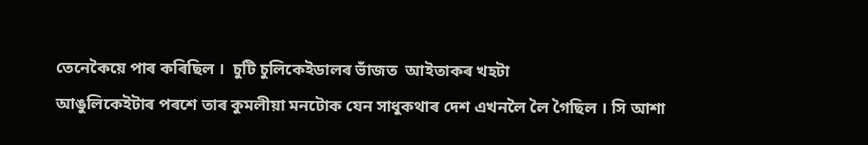তেনেকৈয়ে পাৰ কৰিছিল ।  চুটি চুলিকেইডালৰ ভাঁজত  আইতাকৰ খহটা
আঙুলিকেইটাৰ পৰশে তাৰ কুমলীয়া মনটোক যেন সাধুকথাৰ দেশ এখনলৈ লৈ গৈছিল । সি আশা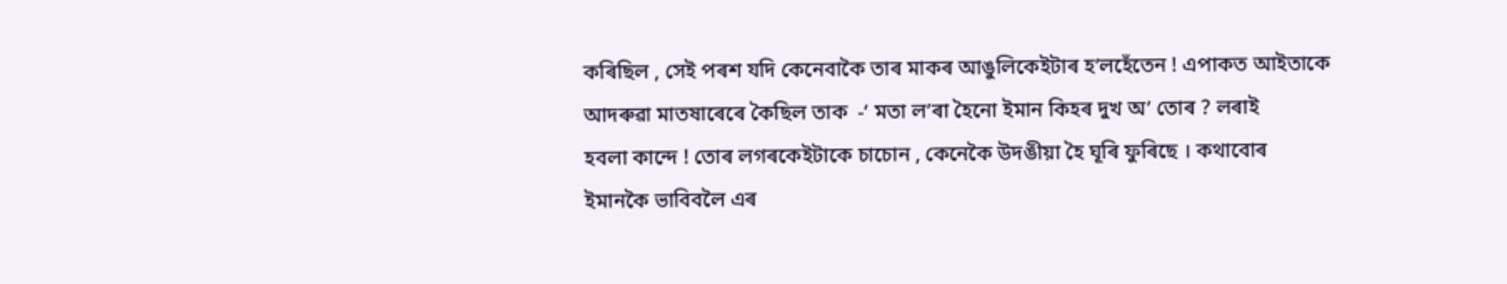কৰিছিল , সেই পৰশ যদি কেনেবাকৈ তাৰ মাকৰ আঙুলিকেইটাৰ হ’লহেঁতেন ! এপাকত আইতাকে
আদৰুৱা মাতষাৰেৰে কৈছিল তাক  -‘ মতা ল’ৰা হৈনো ইমান কিহৰ দুখ অ’ তোৰ ? লৰাই
হবলা কান্দে ! তোৰ লগৰকেইটাকে চাচোন , কেনেকৈ উদঙীয়া হৈ ঘূৰি ফুৰিছে । কথাবোৰ
ইমানকৈ ভাবিবলৈ এৰ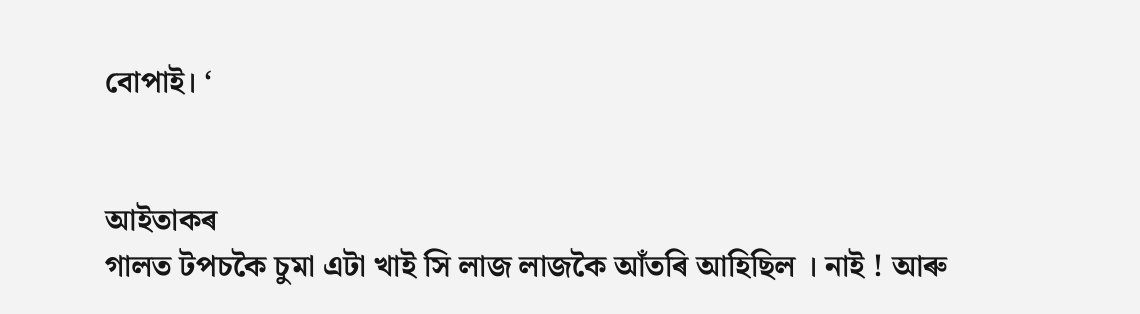বোপাই। ‘


আইতাকৰ
গালত টপচকৈ চুমা এটা খাই সি লাজ লাজকৈ আঁতৰি আহিছিল । নাই ! আৰু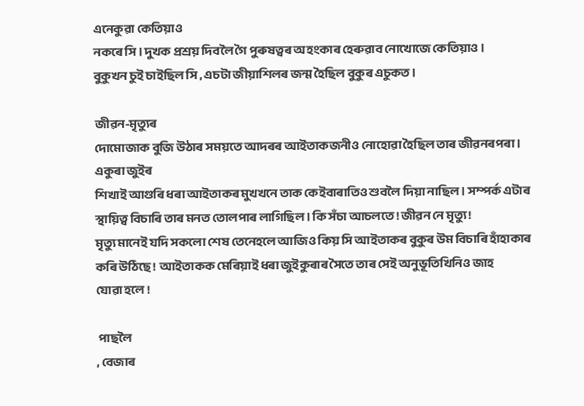এনেকুৱা কেতিয়াও
নকৰে সি । দুখক প্ৰশ্ৰয় দিবলৈ গৈ পুৰুষত্বৰ অহংকাৰ হেৰুৱাব নোখোজে কেতিয়াও ।
বুকুখন চুই চাইছিল সি , এচটা জীয়াশিলৰ জন্ম হৈছিল বুকুৰ এচুকত ।

জীৱন-মৃত্যুৰ
দোমোজাক বুজি উঠাৰ সময়তে আদৰৰ আইতাকজনীও নোহোৱা হৈছিল তাৰ জীৱনৰপৰা । একুৰা জুইৰ
শিখাই আগুৰি ধৰা আইতাকৰ মুখখনে তাক কেইবাৰাতিও শুবলৈ দিয়া নাছিল । সম্পৰ্ক এটাৰ
স্থায়িত্ব বিচাৰি তাৰ মনত তোলপাৰ লাগিছিল । কি সঁচা আচলতে ! জীৱন নে মৃত্যু !
মৃত্যু মানেই যদি সকলো শেষ তেনেহলে আজিও কিয় সি আইতাকৰ বুকুৰ উম বিচাৰি হাঁহাকাৰ
কৰি উঠিছে !  আইতাকক মেৰিয়াই ধৰা জুইকুৰাৰ সৈতে তাৰ সেই অনুভূতিখিনিও জাহ
যোৱা হলে !

 পাছলৈ
, বেজাৰ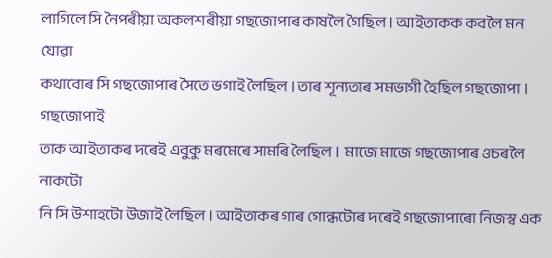লাগিলে সি নৈপৰীয়া অকলশৰীয়া গছজোপাৰ কাষলৈ গৈছিল । আইতাকক কবলৈ মন যোৱা
কথাবোৰ সি গছজোপাৰ সৈতে ভগাই লৈছিল । তাৰ শূন্যতাৰ সমভাগী হৈছিল গছজোপা । গছজোপাই
তাক আইতাকৰ দৰেই এবুকু মৰমেৰে সামৰি লৈছিল ।  মাজে মাজে গছজোপাৰ ওচৰলৈ নাকটো
নি সি উশাহটো উজাই লৈছিল । আইতাকৰ গাৰ গোন্ধটোৰ দৰেই গছজোপাৰো নিজস্ব এক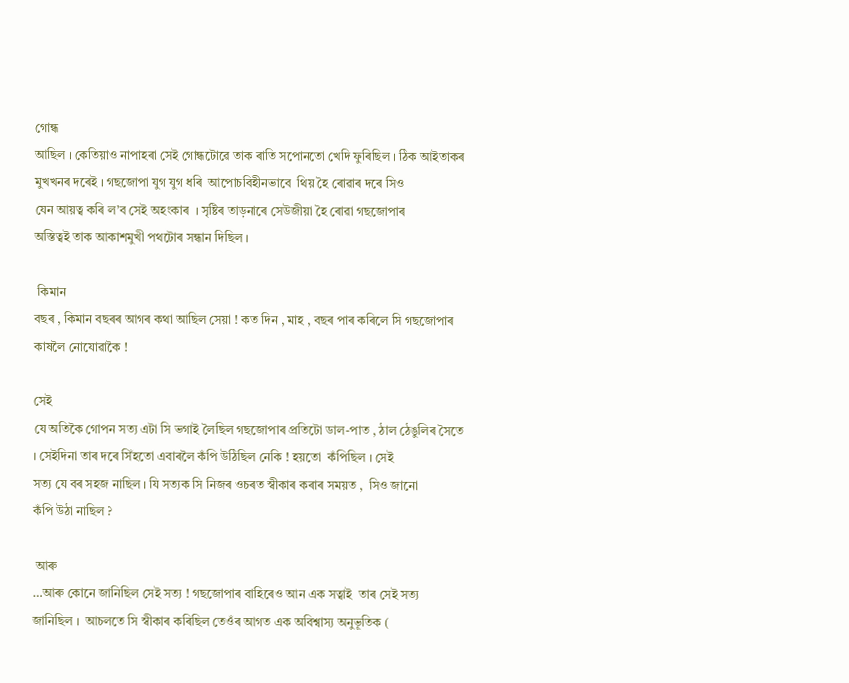গোন্ধ
আছিল । কেতিয়াও নাপাহৰা সেই গোন্ধটোৱে তাক ৰাতি সপোনতো খেদি ফুৰিছিল । ঠিক আইতাকৰ
মুখখনৰ দৰেই । গছজোপা যুগ যুগ ধৰি  আপোচবিহীনভাবে  থিয় হৈ ৰোৱাৰ দৰে সিও
যেন আয়ত্ব কৰি ল’ব সেই অহংকাৰ  । সৃষ্টিৰ তাড়নাৰে সেউজীয়া হৈ ৰোৱা গছজোপাৰ
অস্তিত্বই তাক আকাশমুখী পথটোৰ সন্ধান দিছিল ।

 কিমান
বছৰ , কিমান বছৰৰ আগৰ কথা আছিল সেয়া ! কত দিন , মাহ , বছৰ পাৰ কৰিলে সি গছজোপাৰ
কাষলৈ নোযোৱাকৈ !

সেই
যে অতিকৈ গোপন সত্য এটা সি ভগাই লৈছিল গছজোপাৰ প্ৰতিটো ডাল-পাত , ঠাল ঠেঙুলিৰ সৈতে
। সেইদিনা তাৰ দৰে সিঁহতো এবাৰলৈ কঁপি উঠিছিল নেকি ! হয়তো  কঁপিছিল । সেই
সত্য যে বৰ সহজ নাছিল । যি সত্যক সি নিজৰ ওচৰত স্বীকাৰ কৰাৰ সময়ত ,  সিও জানো
কঁপি উঠা নাছিল ?

 আৰু
…আৰু কোনে জানিছিল সেই সত্য ! গছজোপাৰ বাহিৰেও আন এক সত্বাই  তাৰ সেই সত্য
জানিছিল ।  আচলতে সি স্বীকাৰ কৰিছিল তেওঁৰ আগত এক অবিশ্বাস্য অনুভূতিক (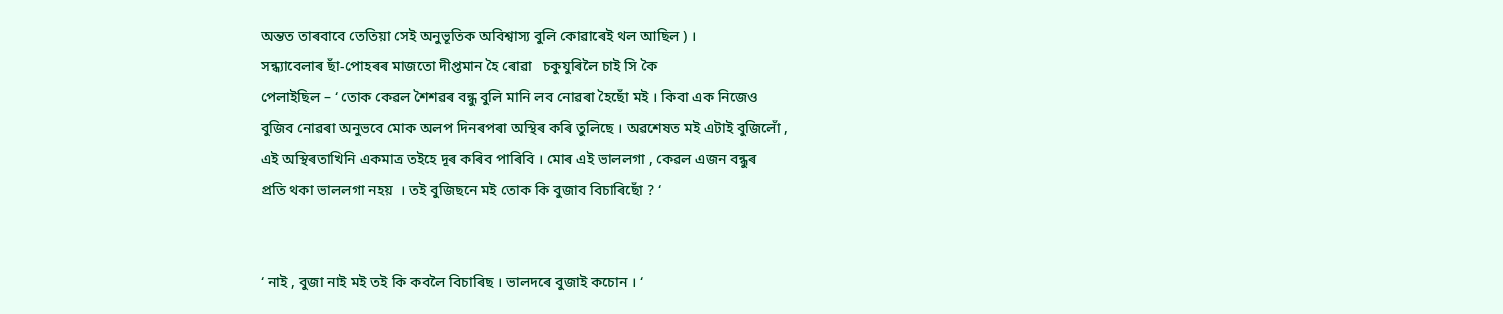অন্তত তাৰবাবে তেতিয়া সেই অনুভূতিক অবিশ্বাস্য বুলি কোৱাৰেই থল আছিল ) ।
সন্ধ্যাবেলাৰ ছাঁ-পোহৰৰ মাজতো দীপ্তমান হৈ ৰোৱা   চকুযুৰিলৈ চাই সি কৈ
পেলাইছিল – ‘ তোক কেৱল শৈশৱৰ বন্ধু বুলি মানি লব নোৱৰা হৈছোঁ মই । কিবা এক নিজেও
বুজিব নোৱৰা অনুভবে মোক অলপ দিনৰপৰা অস্থিৰ কৰি তুলিছে । অৱশেষত মই এটাই বুজিলোঁ ,
এই অস্থিৰতাখিনি একমাত্ৰ তইহে দূৰ কৰিব পাৰিবি । মোৰ এই ভাললগা , কেৱল এজন বন্ধুৰ
প্ৰতি থকা ভাললগা নহয়  । তই বুজিছনে মই তোক কি বুজাব বিচাৰিছোঁ ? ‘


‘ নাই , বুজা নাই মই তই কি কবলৈ বিচাৰিছ । ভালদৰে বুজাই কচোন । ‘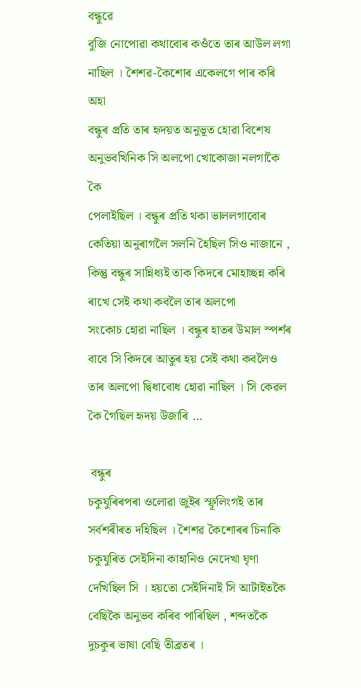বন্ধুৱে
বুজি নোপোৱা কথাবোৰ কওঁতে তাৰ আউল লগা নাছিল । শৈশৱ-কৈশোৰ একেলগে পাৰ কৰি অহা
বন্ধুৰ প্ৰতি তাৰ হৃদয়ত অনুভূত হোৱা বিশেষ অনুভবখিনিক সি অলপো খোকোজা নলগাকৈ কৈ
পেলাইছিল । বন্ধুৰ প্ৰতি থকা ভাললগাবোৰ কেতিয়া অনুৰাগলৈ সলনি হৈছিল সিও নাজানে ,
কিন্তু বন্ধুৰ সান্নিধ্যই তাক কিদৰে মোহাচ্ছন্ন কৰি ৰাখে সেই কথা কবলৈ তাৰ অলপো
সংকোচ হোৱা নাছিল । বন্ধুৰ হাতৰ উমাল স্পৰ্শৰ বাবে সি কিদৰে আতুৰ হয় সেই কথা কবলৈও
তাৰ অলপো দ্বিধাবোধ হোৱা নাছিল । সি কেৱল কৈ গৈছিল হৃদয় উজাৰি …

 বন্ধুৰ
চকুযুৰিৰপৰা ওলোৱা জুইৰ স্ফূলিংগই তাৰ সৰ্বশৰীৰত দহিছিল । শৈশৱ কৈশোৰৰ চিনাকি
চকুযুৰিত সেইদিনা কাহানিও নেদেখা ঘৃণা দেখিছিল সি । হয়তো সেইদিনাই সি আটাইতকৈ
বেছিকৈ অনুভব কৰিব পাৰিছিল , শব্দতকৈ দুচকুৰ ভাষা বেছি তীব্ৰতৰ ।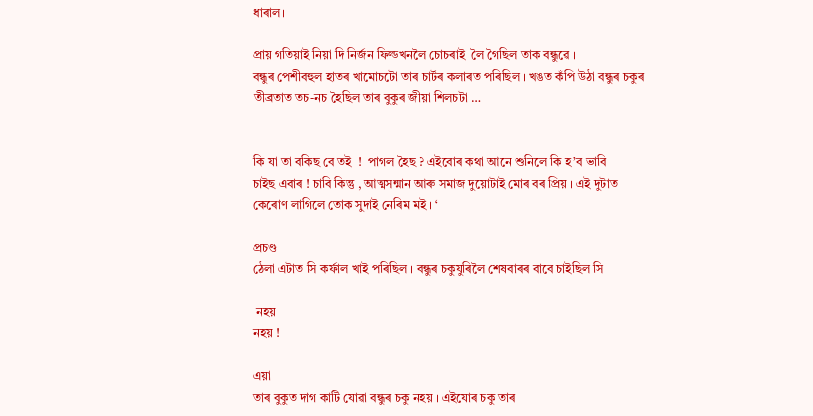ধাৰাল।

প্ৰায় গতিয়াই নিয়া দি নিৰ্জন ফিল্ডখনলৈ চোচৰাই  লৈ গৈছিল তাক বন্ধুৱে ।
বন্ধুৰ পেশীবহুল হাতৰ খামোচটো তাৰ চাৰ্টৰ কলাৰত পৰিছিল । খঙত কঁপি উঠা বন্ধুৰ চকুৰ
তীব্ৰতাত তচ-নচ হৈছিল তাৰ বুকুৰ জীয়া শিলচটা …


কি যা তা বকিছ বে তই  !  পাগল হৈছ ? এইবোৰ কথা আনে শুনিলে কি হ’ব ভাবি
চাইছ এবাৰ ! চাবি কিন্তু , আত্মসন্মান আৰু সমাজ দুয়োটাই মোৰ বৰ প্ৰিয় । এই দুটাত
কেৰোণ লাগিলে তোক সুদাই নেৰিম মই । ‘

প্ৰচণ্ড
ঠেলা এটাত সি কৰ্ফাল খাই পৰিছিল । বন্ধুৰ চকুযুৰিলৈ শেষবাৰৰ বাবে চাইছিল সি

 নহয়
নহয় !

এয়া
তাৰ বুকুত দাগ কাটি যোৱা বন্ধুৰ চকু নহয় । এইযোৰ চকু তাৰ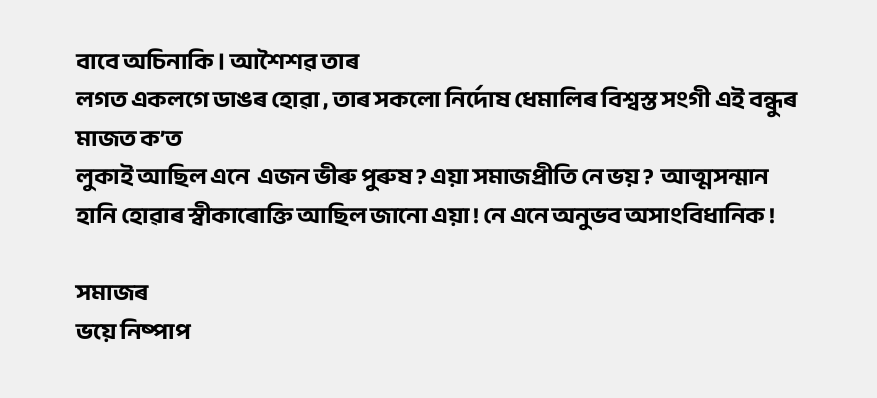বাবে অচিনাকি । আশৈশৱ তাৰ
লগত একলগে ডাঙৰ হোৱা , তাৰ সকলো নিৰ্দোষ ধেমালিৰ বিশ্বস্ত সংগী এই বন্ধুৰ মাজত ক’ত
লুকাই আছিল এনে  এজন ভীৰু পুৰুষ ? এয়া সমাজপ্ৰীতি নে ভয় ?  আত্মসন্মান
হানি হোৱাৰ স্বীকাৰোক্তি আছিল জানো এয়া ! নে এনে অনুভব অসাংবিধানিক !

সমাজৰ
ভয়ে নিষ্পাপ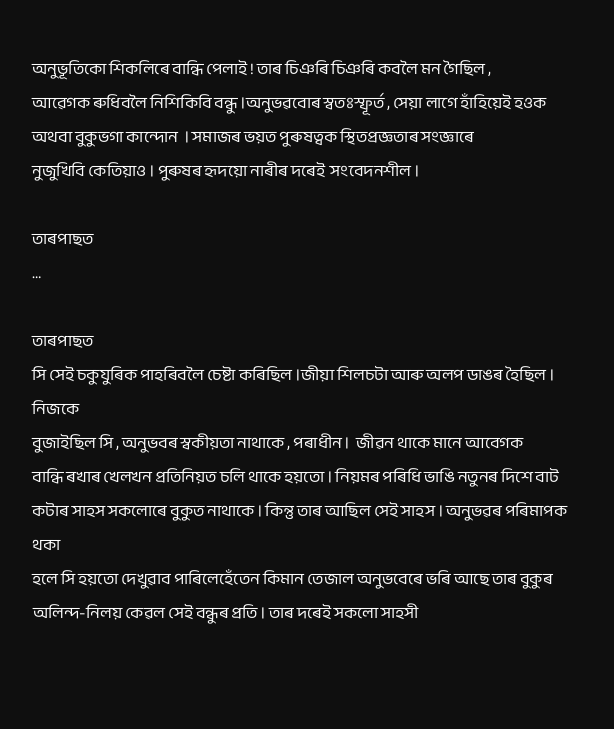অনুভূতিকো শিকলিৰে বান্ধি পেলাই ! তাৰ চিঞৰি চিঞৰি কবলৈ মন গৈছিল ,
আৱেগক ৰুধিবলৈ নিশিকিবি বন্ধু ।অনুভৱবোৰ স্বতঃস্ফূৰ্ত , সেয়া লাগে হাঁহিয়েই হওক
অথবা বুকুভগা কান্দোন  । সমাজৰ ভয়ত পুৰুষত্বক স্থিতপ্ৰজ্ঞতাৰ সংজ্ঞাৰে
নুজুখিবি কেতিয়াও । পুৰুষৰ হৃদয়ো নাৰীৰ দৰেই  সংবেদনশীল ।

তাৰপাছত
…

তাৰপাছত
সি সেই চকুযুৰিক পাহৰিবলৈ চেষ্টা কৰিছিল ।জীয়া শিলচটা আৰু অলপ ডাঙৰ হৈছিল । নিজকে
বুজাইছিল সি , অনুভবৰ স্বকীয়তা নাথাকে , পৰাধীন ।  জীৱন থাকে মানে আবেগক
বান্ধি ৰখাৰ খেলখন প্ৰতিনিয়ত চলি থাকে হয়তো । নিয়মৰ পৰিধি ভাঙি নতুনৰ দিশে বাট
কটাৰ সাহস সকলোৰে বুকুত নাথাকে । কিন্তু তাৰ আছিল সেই সাহস । অনুভৱৰ পৰিমাপক থকা
হলে সি হয়তো দেখুৱাব পাৰিলেহেঁতেন কিমান তেজাল অনুভবেৰে ভৰি আছে তাৰ বুকুৰ
অলিন্দ-নিলয় কেৱল সেই বন্ধুৰ প্ৰতি । তাৰ দৰেই সকলো সাহসী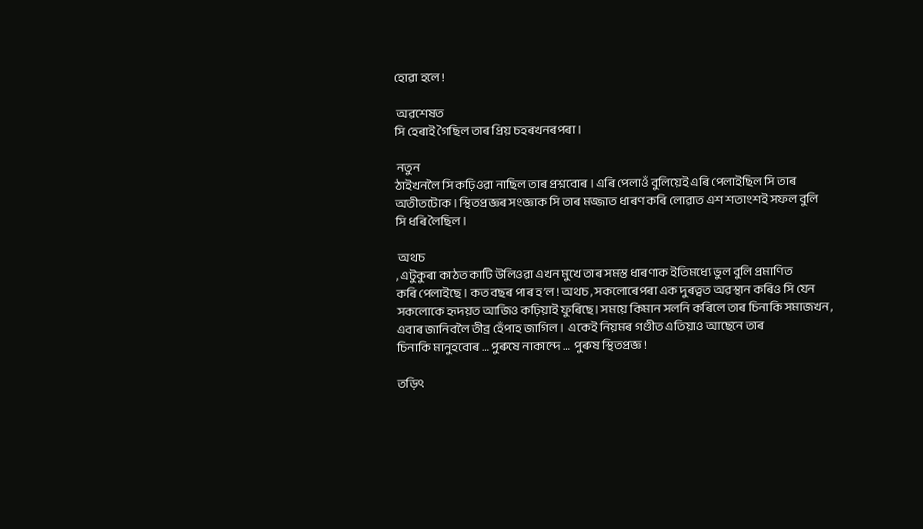হোৱা হলে !

 অৱশেষত
সি হেৰাই গৈছিল তাৰ প্ৰিয় চহৰখনৰপৰা ।

 নতুন
ঠাইখনলৈ সি কঢ়িওৱা নাছিল তাৰ প্ৰশ্নবোৰ । এৰি পেলাওঁ বুলিয়েই এৰি পেলাইছিল সি তাৰ
অতীতটোক । স্থিতপ্ৰজ্ঞৰ সংজ্ঞাক সি তাৰ মজ্জাত ধাৰণ কৰি লোৱাত এশ শতাংশই সফল বুলি
সি ধৰি লৈছিল ।

 অথচ
, এটুকুৰা কাঠত কাটি উলিওৱা এখন মুখে তাৰ সমস্ত ধাৰণাক ইতিমধ্যে ভুল বুলি প্ৰমাণিত
কৰি পেলাইছে । কত বছৰ পাৰ হ’ল ! অথচ , সকলোৰেপৰা এক দুৰত্বত অৱস্থান কৰিও সি যেন
সকলোকে হৃদয়ত আজিও কঢ়িয়াই ফুৰিছে। সময়ে কিমান সলনি কৰিলে তাৰ চিনাকি সমাজখন ,
এবাৰ জানিবলৈ তীব্ৰ হেঁপাহ জাগিল ।  একেই নিয়মৰ গণ্ডীত এতিয়াও আছেনে তাৰ
চিনাকি মানুহবোৰ … পুৰুষে নাকান্দে …  পুৰুষ স্থিতপ্ৰজ্ঞ !

তড়িৎ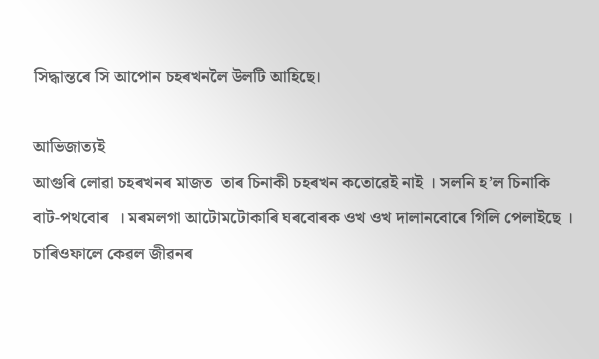সিদ্ধান্তৰে সি আপোন চহৰখনলৈ উলটি আহিছে।

আভিজাত্যই
আগুৰি লোৱা চহৰখনৰ মাজত  তাৰ চিনাকী চহৰখন কতোৱেই নাই । সলনি হ’ল চিনাকি
বাট-পথবোৰ  । মৰমলগা আটোমটোকাৰি ঘৰবোৰক ওখ ওখ দালানবোৰে গিলি পেলাইছে ।
চাৰিওফালে কেৱল জীৱনৰ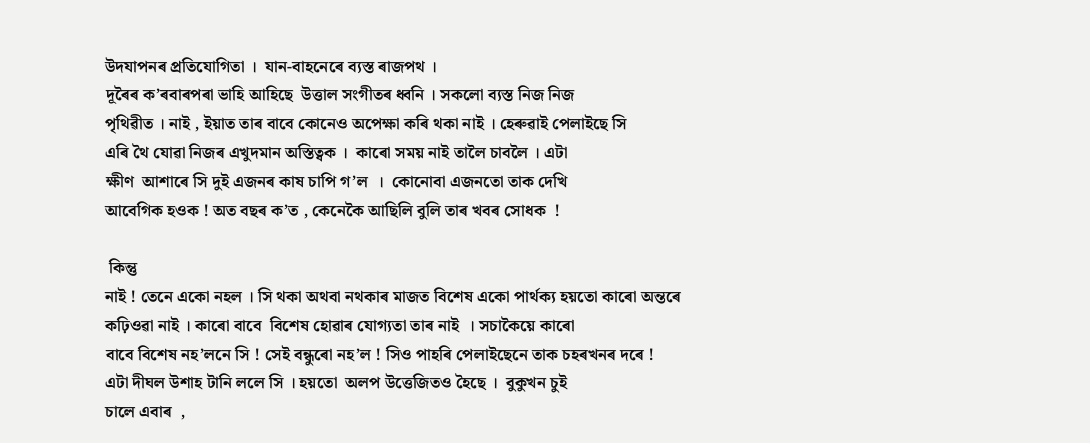উদযাপনৰ প্ৰতিযোগিতা ।  যান-বাহনেৰে ব্যস্ত ৰাজপথ ।
দূৰৈৰ ক’ৰবাৰপৰা ভাহি আহিছে  উত্তাল সংগীতৰ ধ্বনি । সকলো ব্যস্ত নিজ নিজ
পৃথিৱীত । নাই , ইয়াত তাৰ বাবে কোনেও অপেক্ষা কৰি থকা নাই । হেৰুৱাই পেলাইছে সি
এৰি থৈ যোৱা নিজৰ এখুদমান অস্তিত্বক ।  কাৰো সময় নাই তালৈ চাবলৈ । এটা
ক্ষীণ  আশাৰে সি দুই এজনৰ কাষ চাপি গ’ল  ।  কোনোবা এজনতো তাক দেখি
আবেগিক হওক ! অত বছৰ ক’ত , কেনেকৈ আছিলি বুলি তাৰ খবৰ সোধক  !

 কিন্তু
নাই ! তেনে একো নহল । সি থকা অথবা নথকাৰ মাজত বিশেষ একো পাৰ্থক্য হয়তো কাৰো অন্তৰে
কঢ়িওৱা নাই । কাৰো বাবে  বিশেষ হোৱাৰ যোগ্যতা তাৰ নাই  । সচাকৈয়ে কাৰো
বাবে বিশেষ নহ’লনে সি ! সেই বন্ধুৰো নহ’ল ! সিও পাহৰি পেলাইছেনে তাক চহৰখনৰ দৰে !
এটা দীঘল উশাহ টানি ললে সি । হয়তো  অলপ উত্তেজিতও হৈছে ।  বুকুখন চুই
চালে এবাৰ  ,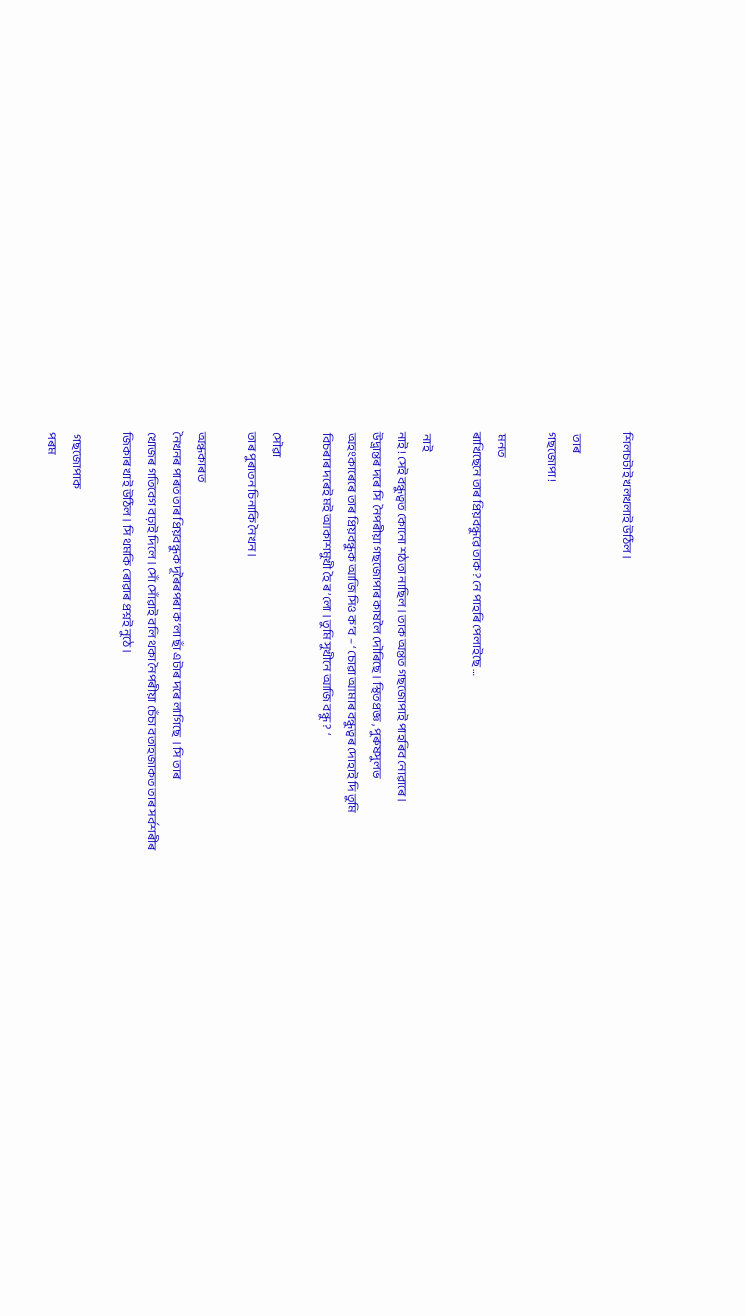শিলচটাই খলখলাই উঠিল ।

 তাৰ
গছজোপা !

 মনত
ৰাখিছেনে তাৰ প্ৰিয়বন্ধুৱে তাক ? নে পাহৰি পেলাইছে …

 নাই
নাই ! সেই বন্ধুত্বত কোনো শঠতা নাছিল । তাক অন্তত গছজোপাই পাহৰিব নোৱাৰে ।
উদ্ভ্ৰান্তৰ দৰে সি  নৈপৰীয়া গছজোপাৰ কাষলৈ দৌৰিছে । স্থিতপ্ৰজ্ঞ , পুৰুষসুলভ
অহংকাৰেৰে তাৰ প্ৰিয়বন্ধুক আজি সিও ক’ব – ‘ চোৱা আমাৰ বন্ধুত্বৰ দোহাই দি তুমি
বিচৰাৰ দৰেই মই আকাশমুখী হৈ ৰ’লো । তুমি সুখীনে আজি বন্ধু ?  ‘

সৌৱা
তাৰ পুৰাতন চিনাকি নৈখন ।

অন্ধকাৰত
নৈখনৰ পাৰত তাৰ প্ৰিয়বন্ধুক দূৰৈৰপৰা ক’লা ছাঁ এটাৰ দৰে লাগিছে  । সি তাৰ
খোজৰ গতিবেগ বঢ়াই দিলে । সোঁ সোঁৱাই বলি থকা নৈপৰীয়া চেঁচা বতাহজাকত তাৰ সৰ্বশৰীৰ
জিকাৰ খাই উঠিল । সি থমকি ৰোৱাৰ প্ৰশ্নই নুঠে ।

 গছজোপাক
পৰম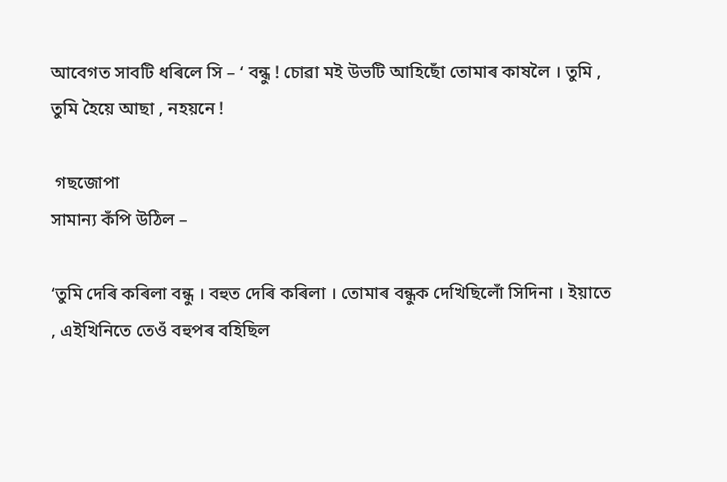আবেগত সাবটি ধৰিলে সি – ‘ বন্ধু ! চোৱা মই উভটি আহিছোঁ তোমাৰ কাষলৈ । তুমি ,
তুমি হৈয়ে আছা , নহয়নে !

 গছজোপা
সামান্য কঁপি উঠিল –

‘তুমি দেৰি কৰিলা বন্ধু । বহুত দেৰি কৰিলা । তোমাৰ বন্ধুক দেখিছিলোঁ সিদিনা । ইয়াতে
, এইখিনিতে তেওঁ বহুপৰ বহিছিল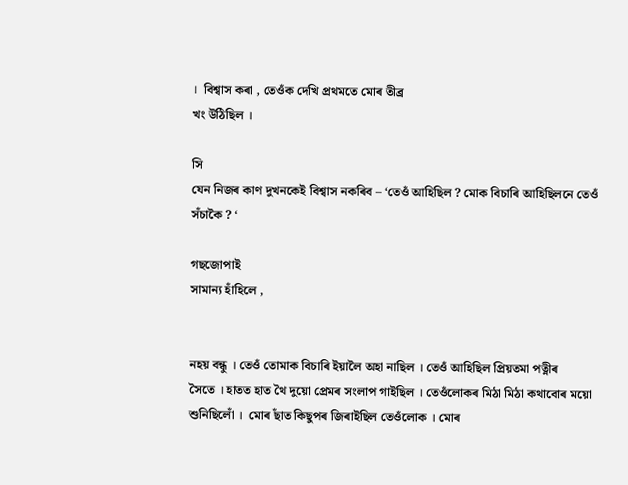।  বিশ্বাস কৰা , তেওঁক দেখি প্ৰথমতে মোৰ তীব্ৰ
খং উঠিছিল ।

সি
যেন নিজৰ কাণ দুখনকেই বিশ্বাস নকৰিব – ‘তেওঁ আহিছিল ? মোক বিচাৰি আহিছিলনে তেওঁ
সঁচাকৈ ? ‘

গছজোপাই
সামান্য হাঁহিলে ,


নহয় বন্ধু । তেওঁ তোমাক বিচাৰি ইয়ালৈ অহা নাছিল । তেওঁ আহিছিল প্ৰিয়তমা পত্নীৰ
সৈতে । হাতত হাত থৈ দুয়ো প্ৰেমৰ সংলাপ গাইছিল । তেওঁলোকৰ মিঠা মিঠা কথাবোৰ ময়ো
শুনিছিলোঁ ।  মোৰ ছাঁত কিছুপৰ জিৰাইছিল তেওঁলোক । মোৰ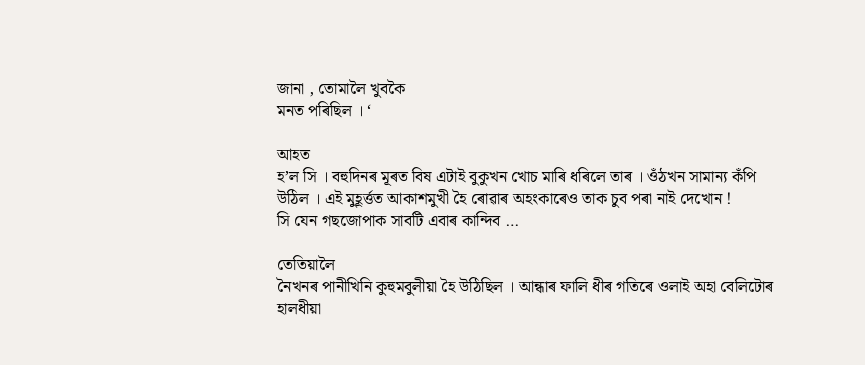জানা , তোমালৈ খুবকৈ
মনত পৰিছিল । ‘

আহত
হ’ল সি । বহুদিনৰ মূৰত বিষ এটাই বুকুখন খোচ মাৰি ধৰিলে তাৰ । ওঁঠখন সামান্য কঁপি
উঠিল । এই মুহূৰ্ত্তত আকাশমুখী হৈ ৰোৱাৰ অহংকাৰেও তাক চুব পৰা নাই দেখোন !
সি যেন গছজোপাক সাবটি এবাৰ কান্দিব …

তেতিয়ালৈ
নৈখনৰ পানীখিনি কুহুমবুলীয়া হৈ উঠিছিল । আন্ধাৰ ফালি ধীৰ গতিৰে ওলাই অহা বেলিটোৰ
হালধীয়া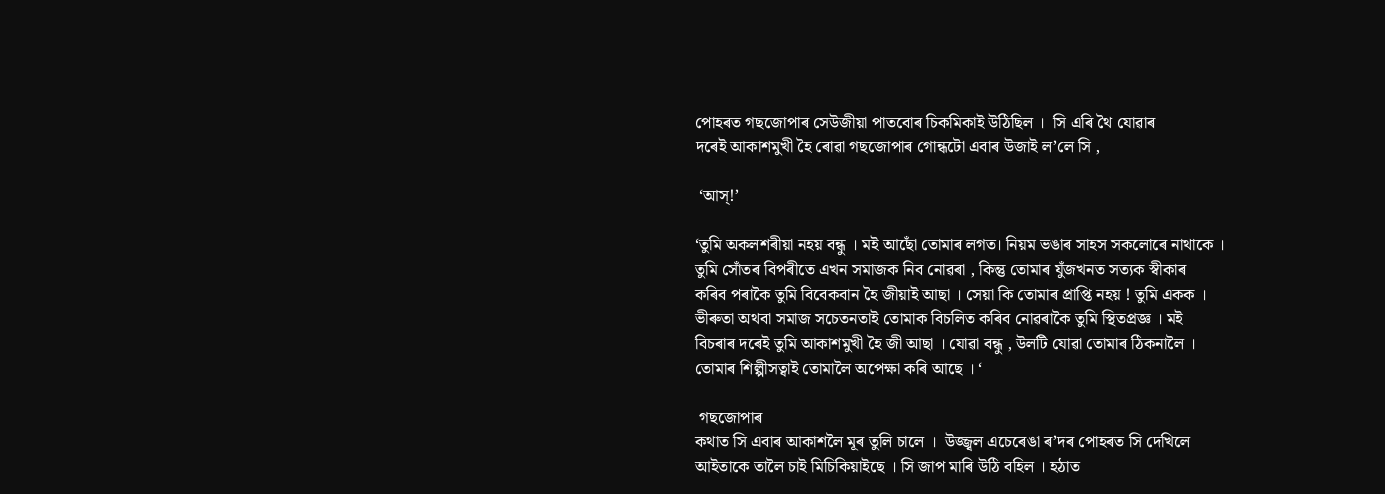পোহৰত গছজোপাৰ সেউজীয়া পাতবোৰ চিকমিকাই উঠিছিল ।  সি এৰি থৈ যোৱাৰ
দৰেই আকাশমুখী হৈ ৰোৱা গছজোপাৰ গোন্ধটো এবাৰ উজাই ল’লে সি ,

 ‘আস্!’

‘তুমি অকলশৰীয়া নহয় বন্ধু । মই আছোঁ তোমাৰ লগত। নিয়ম ভঙাৰ সাহস সকলোৰে নাথাকে ।
তুমি সোঁতৰ বিপৰীতে এখন সমাজক নিব নোৱৰা , কিন্তু তোমাৰ যুঁজখনত সত্যক স্বীকাৰ
কৰিব পৰাকৈ তুমি বিবেকবান হৈ জীয়াই আছা । সেয়া কি তোমাৰ প্ৰাপ্তি নহয় ! তুমি একক ।
ভীৰুতা অথবা সমাজ সচেতনতাই তোমাক বিচলিত কৰিব নোৱৰাকৈ তুমি স্থিতপ্ৰজ্ঞ । মই
বিচৰাৰ দৰেই তুমি আকাশমুখী হৈ জী আছা । যোৱা বন্ধু , উলটি যোৱা তোমাৰ ঠিকনালৈ ।
তোমাৰ শিল্পীসত্বাই তোমালৈ অপেক্ষা কৰি আছে । ‘

 গছজোপাৰ
কথাত সি এবাৰ আকাশলৈ মূৰ তুলি চালে ।  উজ্জ্বল এচেৰেঙা ৰ’দৰ পোহৰত সি দেখিলে
আইতাকে তালৈ চাই মিচিকিয়াইছে । সি জাপ মাৰি উঠি বহিল । হঠাত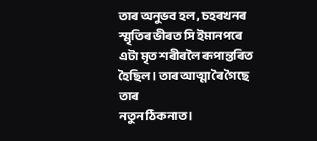তাৰ অনুভব হল , চহৰখনৰ
স্মৃতিৰ ভীৰত সি ইমানপৰে এটা মৃত শৰীৰলৈ ৰূপান্তৰিত হৈছিল । তাৰ আত্মা ৰৈ গৈছে তাৰ
নতুন ঠিকনাত ।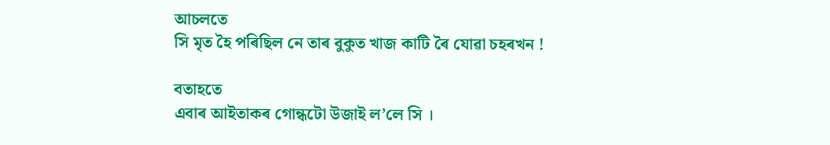আচলতে
সি মৃত হৈ পৰিছিল নে তাৰ বুকুত খাজ কাটি ৰৈ যোৱা চহৰখন !

বতাহতে
এবাৰ আইতাকৰ গোন্ধটো উজাই ল’লে সি ।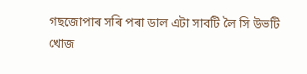গছজোপাৰ সৰি পৰা ডাল এটা সাবটি লৈ সি উভটি খোজ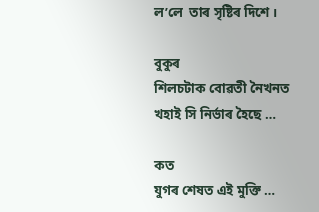ল’লে  তাৰ সৃষ্টিৰ দিশে ।

বুকুৰ
শিলচটাক বোৱতী নৈখনত খহাই সি নিৰ্ভাৰ হৈছে …

কত
যুগৰ শেষত এই মুক্তি …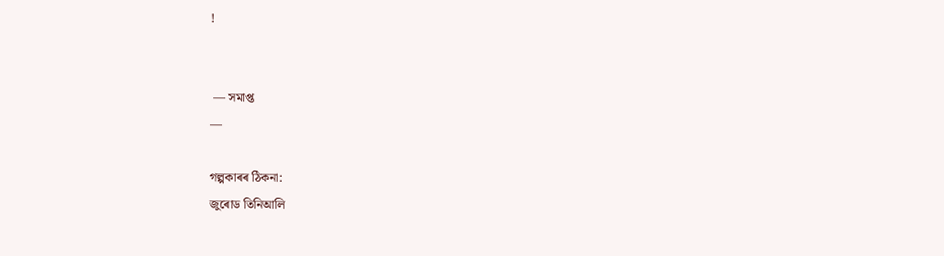!


 — সমাপ্ত
—

গল্পকাৰৰ ঠিকনা:
জুৰোড তিনিআলি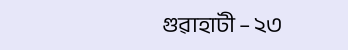গুৱাহাটী – ২৩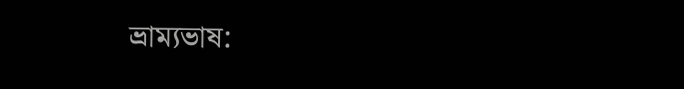ভ্ৰাম্যভাষ: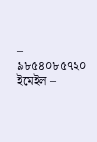– ৯৮৫৪০৮৫৭২০
ইমেইল –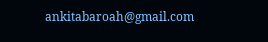ankitabaroah@gmail.com